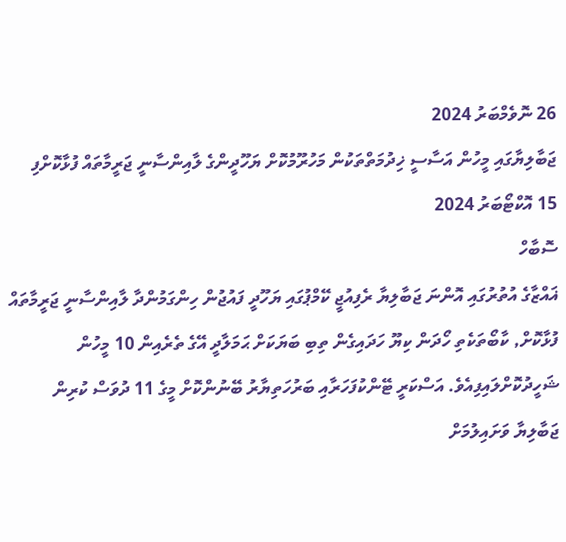26 ނޮވެމްބަރު 2024
ޖަބާލިޔާގައި މީހުން އަސާސީ ޚިދުމަތްތަކުން މަހުރޫމުކޮށް ޔަހޫދީންގެ ލާއިންސާނީ ޖަރީމާތައް ފުޅާކޮށްފި
15 އޮކްޓޯބަރު 2024
ސޮބާހް
ޣައްޒާގެ އުތުރުގައި އޮންނަ ޖަބާލިޔާ ރެފިއުޖީ ކޭމްޕުގައި ޔަހޫދީ ފައުޖުން ހިންގަމުންދާ ލާއިންސާނީ ޖަރީމާތައް ފުޅާކޮށް, ކާބޯތަކެތި ހޯދަން ކިޔޫ ހަދައިގެން ތިބި ބަޔަކަށް ޙަމަލާދީ އޭގެ ތެރެއިން 10 މީހުން ޝަހީދުކޮށްލައިފިއެވެ. އަސްކަރީ ޓޭންކުފަހަރާއި ބަރުހަތިޔާރު ބޭނުންކޮށް މީގެ 11 ދުވަސް ކުރިން ޖަބާލިޔާ ވަށައިލުމަށް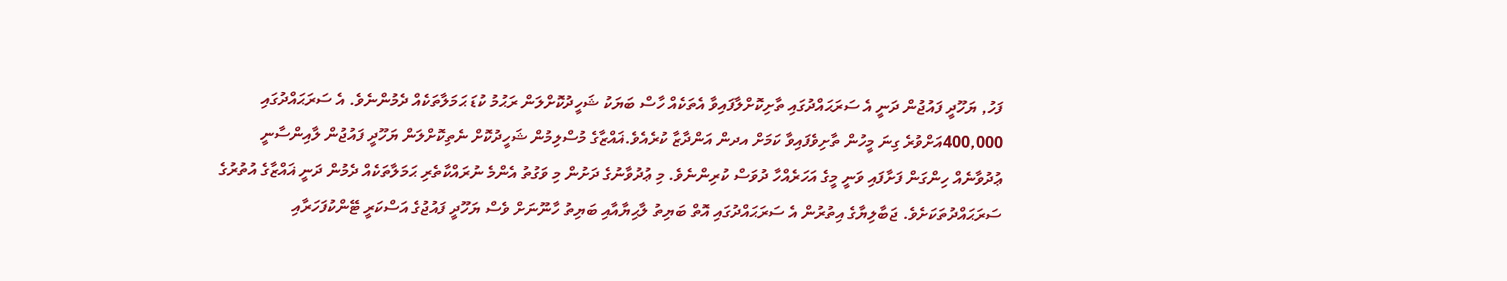ފަހު, ޔަހޫދީ ފައުޖުން ދަނީ އެ ސަރަޙައްދުގައި ތާށިކޮށްލާފައިވާ އެތަކެއް ހާސް ބަޔަކު ޝަހީދުކޮށްލަން ރަޙުމު ކުޑަ ޙަމަލާތަކެއް ދެމުންނެވެ. އެ ސަރަޙައްދުގައި 400,000އަށްވުރެ ގިނަ މީހުން ތާށިވެފައިވާ ކަމަށް އދން އަންދާޒާ ކުރެއެވެ.ޣައްޒާގެ މުސްލިމުން ޝަހީދުކޮށް ނެތިކޮށްލަން ޔަހޫދީ ފައުޖުން ލާއިންސާނީ ޢުދުވާނެއް ހިންގަން ފަށާފައި ވަނީ މީގެ އަހަރެއްހާ ދުވަސް ކުރިންނެވެ. މި ޢުދުވާނުގެ ދަށުން މި ވަގުތު އެންމެ ނުރައްކާތެރި ޙަމަލާތަކެއް ދެމުން ދަނީ ޣައްޒާގެ އުތުރުގެ ސަރަޙައްދުތަކަށެވެ. ޖަބާލިޔާގެ އިތުރުން އެ ސަރަޙައްދުގައި އޮތް ބަޔިތު ލާޙިޔާއާއި ބަޔިތު ހާނޫނަށް ވެސް ޔަހޫދީ ފައުޖުގެ އަސްކަރީ ޓޭންކުފަހަރާއި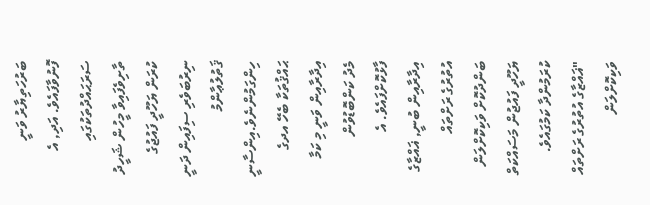ބަރުހަތިޔާރު ވަނީ ފޮނުވާފައެވެ. އަދި, އެ ސަރަޙައްދުތަކުގައި ތާށިވެފައިވާ މީހުން ޝަހީދު ކުރަން ޔަހޫދީ ފައުޖުގެ ނިރުބަވެރި ސިފައިން ދަނީ ޤަތުލުޢާންމު ހިންގަމުންނެވެ.އިންސާނީ ޙައްޤުތަކާ ބެހޭ އދގެ އިދާރާއިން ވަނީ މި ކަމާ މެދު ކަންބޮޑުވުން ފާޅުކޮށްފައެވެ. އެ އިދާރާއިން ބުނީ, ޣައްޒާގެ އުތުރުގެ ރަށްތައް ބަންދުކޮށް ވަކިކޮށްލަން ޔަހޫދީ ފައުޖުން މަސައްކަތް ކުރަމުންދާ ކަމުގައެވެ. "ޣައްޒާގެ އުތުރުގެ ރަށްތައް ވަކިކޮށްލަން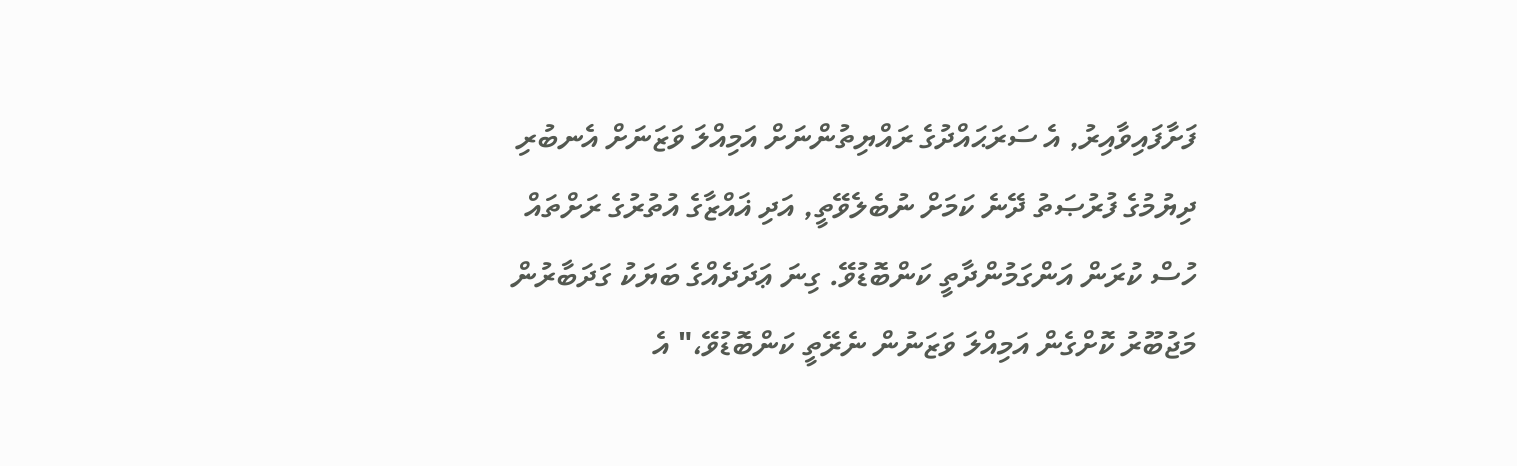ފަށާފައިވާއިރު, އެ ސަރަޙައްދުގެ ރައްޔިތުންނަށް އަމިއްލަ ވަޒަނަށް އެނބުރި ދިޔުމުގެ ފުރުޞަތު ދޭނެ ކަމަށް ނުބެލެވޭތީ, އަދި ޣައްޒާގެ އުތުރުގެ ރަށްތައް ހުސް ކުރަން އަންގަމުންދާތީ ކަންބޮޑުވޭ. ގިނަ ޢަދަދެއްގެ ބަޔަކު ގަދަބާރުން މަޖުބޫރު ކޮށްގެން އަމިއްލަ ވަޒަނުން ނެރޭތީ ކަންބޮޑުވޭ،" އެ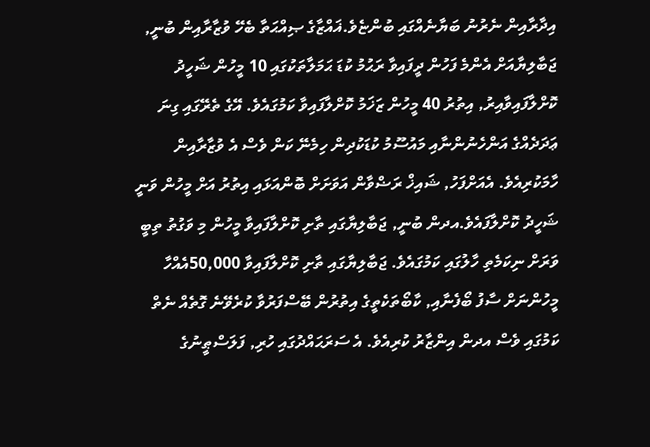އިދާރާއިން ނެރުނު ބަޔާނެއްގައި ބުންޏެވެ.ޣައްޒާގެ ޞިއްޙަތާ ބެހޭ ވުޒާރާއިން ބުނީ, ޖަބާލިޔާއަށް އެންމެ ފަހުން ދީފައިވާ ރަޙުމު ކުޑަ ޙަމަލާތަކުގައި 10 މީހުން ޝަހީދު ކޮށްލާފައިވާއިރު, އިތުރު 40 މީހުން ޒަޚަމު ކޮށްލާފައިވާ ކަމުގައެވެ. އޭގެ ތެރޭގައި ގިނަ ޢަދަދެއްގެ އަންހެނުންނާއި މައުސޫމު ކުޑަކުދިން ހިމެނޭ ކަން ވެސް އެ ވުޒާރާއިން ހާމަކުރިއެވެ. އެއަށްފަހު, ޝައިޚް ރަޟްވާން އަވަށަށް ބޮންއަޅައި އިތުރު އަށް މީހުން ވަނީ ޝަހީދު ކޮށްލާފައެވެ.އދން ބުނީ, ޖަބާލިޔާގައި ތާށި ކޮށްލާފައިވާ މީހުން މި ވަގުތު ތިބީ ވަރަށް ނިކަމެތި ހާލުގައި ކަމުގައެވެ. ޖަބާލިޔާގައި ތާށި ކޮށްލާފައިވާ 50,000އެއްހާ މީހުންނަށް ސާފު ބޯފެނާއި, ކާބޯތަކެތީގެ އިތުރުން ބޭސްފަރުވާ ކުރެވޭނެ ގޮތެއް ނެތް ކަމުގައި ވެސް އދން އިންޒާރު ކުރިއެވެ. އެ ސަރަޙައްދުގައި ހުރި, ފަލަސްޠީނުގެ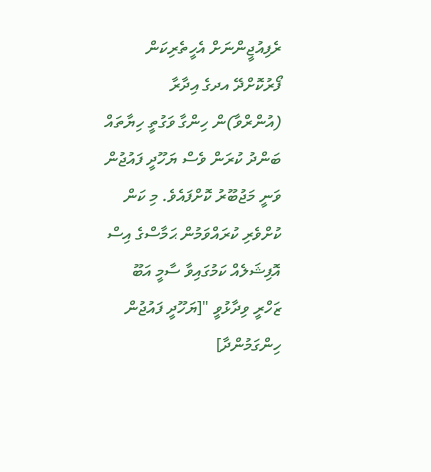ރެފިއުޖީންނަށް އެހީތެރިކަން ފޯރުކޮށްދޭ އދގެ އިދާރާ (އުންރްވާ)ން ހިންގާ ވަގުތީ ހިޔާތައް ބަންދު ކުރަން ވެސް ޔަހޫދީ ފައުޖުން ވަނީ މަޖުބޫރު ކޮށްފައެވެ. މި ކަން ކުށްވެރި ކުރައްވަމުން ޙަމާސްގެ އިސް އޮފިޝަލެއް ކަމުގައިވާ ސާމީ އަބޫ ޒަހްރީ ވިދާޅުވީ "[ޔަހޫދީ ފައުޖުން ހިންގަމުންދާ]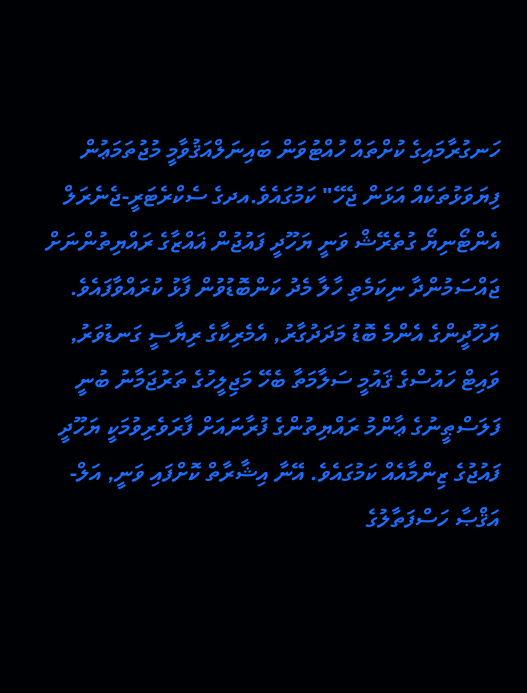ހަނގުރާމައިގެ ކުށްތައް ހުއްޓުވަން ބައިނަލްއަޤުވާމީ މުޖުތަމަޢުން ފިޔަވަޅުތަކެއް އަޅަން ޖެހޭ" ކަމުގައެވެ.އދގެ ސެކްރެޓަރީ-ޖެނެރަލް އެންޓޯނިޔޯ ގުތެރޭޝް ވަނީ ޔަހޫދީ ފައުޖުން ޣައްޒާގެ ރައްޔިތުންނަށް ޖައްސަމުންދާ ނިކަމެތި ހާލާ މެދު ކަންބޮޑުވުން ފާޅު ކުރައްވާފައެވެ. ޔަހޫދީންގެ އެންމެ ބޮޑު މަދަދުގާރު, އެމެރިކާގެ ރިޔާސީ ގަނޑުވަރު, ވައިޓް ހައުސްގެ ޤައުމީ ސަލާމަތާ ބެހޭ މަޖިލީހުގެ ތަރުޖަމާނު ބުނީ ފަލަސްޠީނުގެ ޢާންމު ރައްޔިތުންގެ ފުރާނައަށް ފާރަވެރިވުމަކީ ޔަހޫދީ ފައުޖުގެ ޒިންމާއެއް ކަމުގައެވެ. އޭނާ އިޝާރާތް ކޮށްފައި ވަނީ, އަލް-އަޤްޞާ ހަސްފަތާލުގެ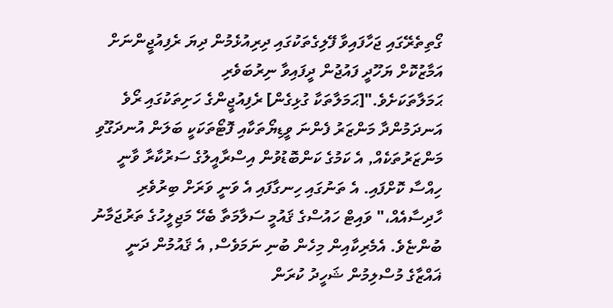ގޯތިތެރޭގައި ޖަހާފައިވާ ފޭލިގެތަކުގައި ދިރިއުޅެމުން ދިޔަ ރެފިއުޖީންނަށް އަމާޒުކޮށް ޔަހޫދީ ފައުޖުން ދީފައިވާ ނިރުބަވެރި ޙަމަލާތަކަށެވެ."[ޙަމަލާތަކާ ގުޅިގެން] ރެފިއުޖީންގެ ހަށިތަކުގައި ރޯވެ އަނދަމުންދާ މަންޒަރު ފެންނަ ވީޑިޔޯތަކާއި ފޮޓޯތަކަކީ ބަލަން އުނދަގޫވި މަންޒަރުތަކެއް, އެ ކަމުގެ ކަންބޮޑުވުން އިސްރާއީލުގެ ސަރުކާރާ ވާނީ ހިއްސާ ކޮށްފައި. އެ ތަނުގައި ހިނގާފައި އެ ވަނީ ވަރަށް ބިރުވެރި ހާދިސާއެއް،" ވައިޓް ހައުސްގެ ޤައުމީ ސަލާމަތާ ބެހޭ މަޖިލީހުގެ ތަރުޖަމާނު ބުންޏެވެ. އެމެރިކާއިން މިހެން ބުނި ނަމަވެސް, އެ ޤައުމުން ދަނީ ޣައްޒާގެ މުސްލިމުން ޝަހީދު ކުރަން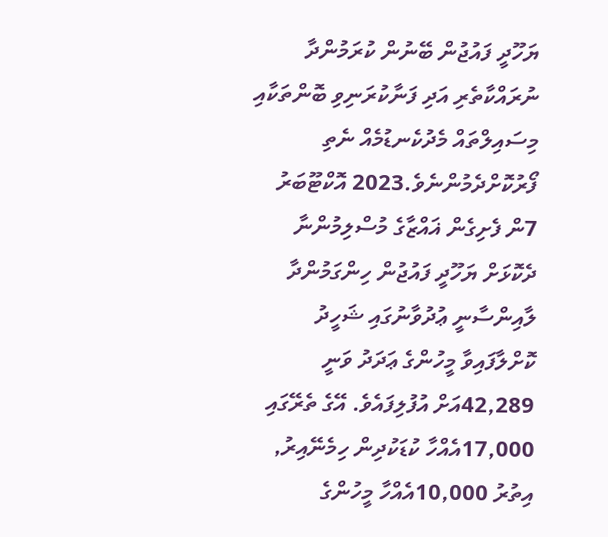ޔަހޫދީ ފައުޖުން ބޭނުން ކުރަމުންދާ ނުރައްކާތެރި އަދި ފަނާކުރަނިވި ބޮންތަކާއި މިސައިލްތައް މެދުކެނޑުމެއް ނެތި ފޯރުކޮށްދެމުންނެވެ.2023 އޮކްޓޫބަރު 7ން ފެށިގެން ޣައްޒާގެ މުސްލިމުންނާ ދެކޮޅަށް ޔަހޫދީ ފައުޖުން ހިންގަމުންދާ ލާއިންސާނީ ޢުދުވާނުގައި ޝަހީދު ކޮށްލާފައިވާ މީހުންގެ ޢަދަދު ވަނީ 42,289އަށް އުފުލިފައެވެ. އޭގެ ތެރޭގައި 17,000އެއްހާ ކުޑަކުދިން ހިމެނޭއިރު, އިތުރު 10,000އެއްހާ މީހުންގެ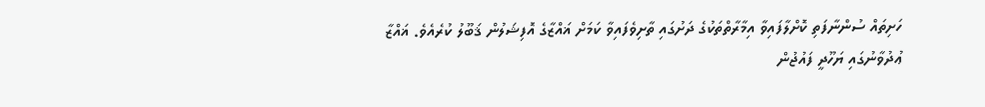ހަށިތައް ސުންނާފަތި ކޮށްލާފައިވާ އިމާރާތްތަކުގެ ދަށުގައި ތާށިވެފައިވާ ކަމަށް ޣައްޒާގެ އޮފިޝަލުން ޤަބޫލު ކުރެއެވެ. ޣައްޒާ ޢުދުވާނުގައި ޔަހޫދީ ފައުޖުން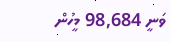ވަނީ 98,684 މީހުން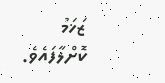ޒަޚަމު ކޮށްލާފައެވެ.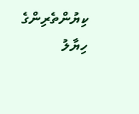ކިޔުންތެރިންގެ ހިޔާލު